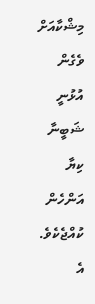މިޝްކާއަށް ވެގެން އުޅުނީ ޝަބީނާ ކިޔާ އަންހެން ކުއްޖެކެވެ. އެ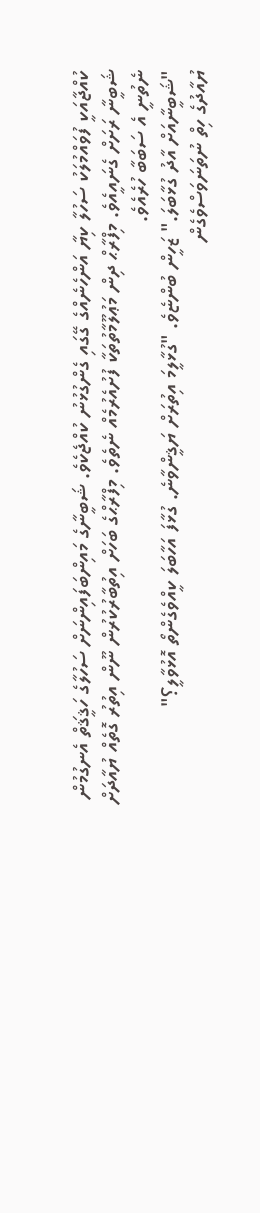ކުއްޖާއަކީ ފުވައްމުލަކު ސަހުލާ ކިޔާ އަންހެނެއްގެ ގޭގައި ގެންގުޅުނު ކުއްޖެކެވެ. ޝަބީނާގެ މައިންބަފައިންނަށް ސަހުލާގެ ހަޤީޤަތް އެނގުމުން ޝަބީނާ ރަށަށް ގެނައީއެވެ. މިފްރާޙް ދިން މަޢުލޫމާތުތަކާ ފުށުއެރުމެއް ނެތެވެ. މިފްރާޙްގެ ބަހަށް އިތުބާރުކުރުން ނޫން އިތުރު ގޮތެއް ޔުއާދަށް ނެތުނީ އެ ސަބަބާ ހުރެއެވެ.
"ޝަބީނާއަށް އާދު ގުޅާބަލަ." ޒަހީން ބުންޏެވެ. "ގުޅާލީމަ އިތުރަށް ޔަޤީންވާނެ. ގުޅާފަ އަހާބަލަ ކީއްވެގެންތޯ އޮޅުވާލީ؟"
ޔުއާދުގެ ހިތް ނުތަނަވަސްވެގެން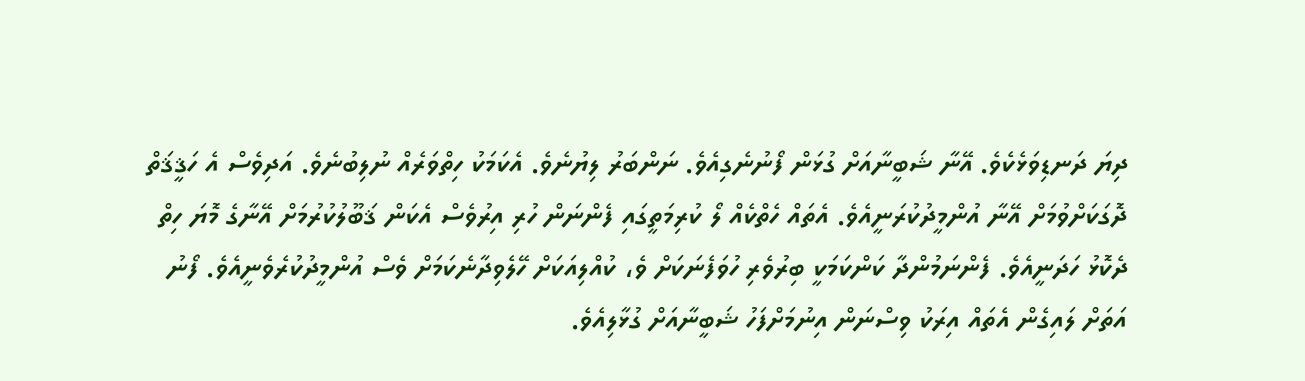ދިޔަ ދަނޑިވަޅެކެވެ. އޭނާ ޝަބީނާއަށް ގުޅަން ފޯނުނެގިއެވެ. ނަންބަރު ލިޔުނެވެ. އެކަމަކު ހިތްވަރެއް ނުލިބުނެވެ. އަދިވެސް އެ ހަޤީޤަތް ދޮގަކަށްވުމަށް އޭނާ އުންމީދުކުރަނީއެވެ. އެތައް ހެތްކެއް ލޯ ކުރިމަތީގައި ފެންނަން ހުރި އިރުވެސް އެކަން ޤަބޫލުކުރުމަށް އޭނާގެ މޮޔަ ހިތް ދެކޮޅު ހަދަނީއެވެ. ފެންނަމުންދާ ކަންކަމަކީ ބިރުވެރި ހުވަފެނަކަށް ވެ، ކުއްލިއަކަށް ހޭލެވިދާނެކަމަށް ވެސް އުންމީދުކުރެވެނީއެވެ. ފޯނު އަތަށް ލައިގެން އެތައް އިރަކު ވިސްނަން އިނުމަށްފަހު ޝަބީނާއަށް ގުޅާލިއެވެ.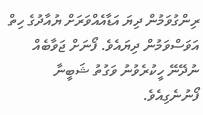ރިންގުވަމުން ދިޔަ އަޑާއެއްވަރަށް ޔުއާދުގެ ހިތް އަވަސްވަމުން ދިޔައެވެ. ފޯނަށް ޖަވާބެއް ނުދޭނޭ ހީކުރެވުނު ވަގުތު ޝަބީނާ ފޯނުނެގިއެވެ.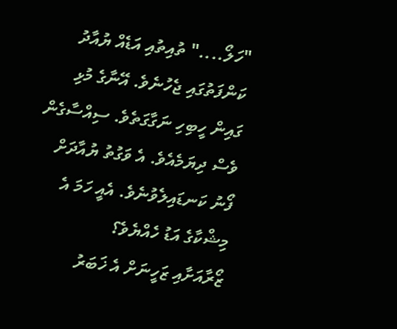"ހަލޯ...." ތުއިތުއި އަޑެއް ޔުއާދު ކަންފަތުގައި ޖެހުނެވެ. އޭނާގެ މުޅި ގައިން ހީބިހި ނަގާގަތެވެ. ސިއްސާގެން ވެސް ދިޔަމެއެވެ. އެ ވަގުތު ޔުއާދަށް ފޯނު ކަނޑައިލެވުނެވެ. އެއީ ހަމަ އެ މިޝްކާގެ އަޑު ހެއްޔެވެ؟
ޒޯރާއަށާއި ޒަހީނަށް އެ ޚަބަރު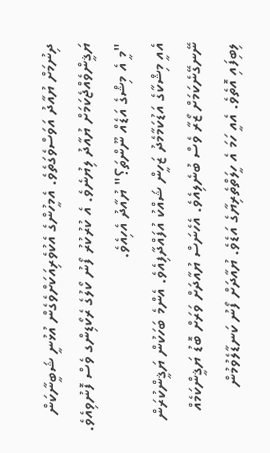ދިނުމަށް ޔުއާދު އަވަސްވެގަތެވެ. އެމީހުންގެ އެކުވެރިއަކަށްވެގެން އުޅުނީ ޝަބީނާކަން ޔަޤީންވެއްޖެކަމަށް ޔުއާދު ލިޔުނެވެ. އެ ކުރުކުރު ފޯނު ކޯލުގެ ރެކޯޑިންގ ވެސް ފޮނުވިއެވެ.
"މީ އެ މިޝްގެ އަޑެއް ނޫންތަ؟" ޔުއާދު އެހިއެވެ.
އެއީ މިޝްކާގެ އަޑުކަމާމެދު ޒަހީން ޝައްކު އުފައްދާފިއެވެ. އެންމެ ބަހަކުން ޔަޤީންކުރަން ނޭނގޭނެކަމަށް ޒޯރާ ވެސް ބުނެލިއެވެ. އެހެނަސް ޔުއާދަށް ވަރަށް ބޮޑު ޔަޤީންކަމެއް ލިބިފައި އޮތެވެ. އެއީ ހަމަ އެ ހީލަތްތެރިޔާގެ އަޑެވެ. ޔުއާދަށް ފޯނު ކަނޑާލެވުމުން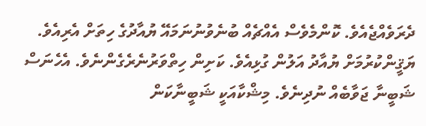ދެރަވެއްޖެއެވެ. ކޮންމެވެސް އެއްޗެއް ބުނެވުނުނަމައޭ ޔުއާދުގެ ހިތަށް އެރިއެވެ. ޔަޤީންކުރުމަށް ޔުއާދު އަލުން ގުޅިއެވެ. ކަށިން ހިތްވަރުނެރެގެންނެވެ. އެހެނަސް ޝަބީނާ ޖަވާބެއް ނުދިނެވެ. މިޝްކާއަކީ ޝަބީނާކަން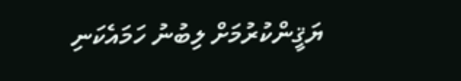ޔަޤީންކުރުމަށް ލިބުނު ހަމައެކަނި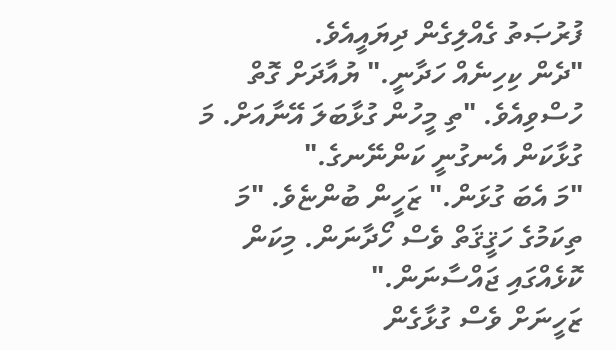ފުރުޞަތު ގެއްލިގެން ދިޔައީއެވެ.
"ދެން ކިހިނެއް ހަދާނީ." ޔުއާދަށް ގޮތް ހުސްވިއެވެ. "ތި މީހުން ގުޅާބަލަ އޭނާއަށް. މަ ގުޅާކަން އެނގުނީ ކަންނޭނގެ."
"މަ އެބަ ގުޅަން." ޒަހީން ބުންޏެވެ. "މަ ތިކަމުގެ ހަޤީޤަތް ވެސް ހޯދާނަން. މިކަން ކޮޅެއްގައި ޖައްސާނަން."
ޒަހީނަށް ވެސް ގުޅާގެން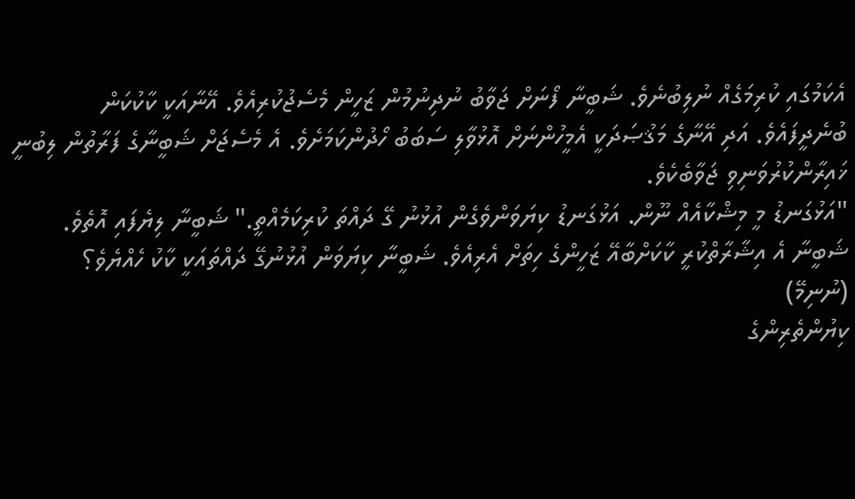އެކަމުގައި ކުރިމަގެއް ނުލިބުނެވެ. ޝަބީނާ ފޯނަށް ޖަވާބު ނުދިނުމުން ޒަހީން މެސެޖުކުރިއެވެ. އޭނާއަކީ ކާކުކަން ބުނެދީފައެވެ. އަދި އޭނާގެ މަޤުޞަދަކީ އެމީހުންނަށް އޮޅުވާލި ސަބަބު ހޯދުންކަމަށެވެ. އެ މެސެޖަށް ޝަބީނާގެ ފަރާތުން ލިބުނީ ޚައިރާންކުރުވަނިވި ޖަވާބެކެވެ.
"އަޅުގަނޑު މީ މިޝްކާއެއް ނޫން. އަޅުގަނޑު ކިޔަވަންވެގެން އުޅުނު ގޭ ދައްތަ ކުރިކަމެއްތީ." ޝަބީނާ ލިޔެފައި އޮތެވެ.
ޝަބީނާ އެ އިޝާރާތްކުރީ ކާކަށްބާއޭ ޒަހީންގެ ހިތަށް އެރިއެވެ. ޝަބީނާ ކިޔަވަން އުޅުނުގޭ ދައްތައަކީ ކާކު ހެއްޔެވެ؟
(ނުނިމޭ)
ކިޔުންތެރިންގެ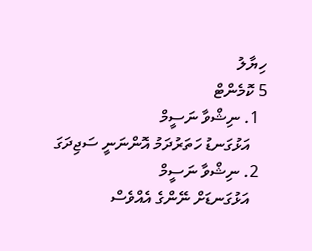ހިޔާލު
5 ކޮމެންޓް
  1. ނިޝްވާ ނަސީމް
    އަޅުގަނޑު ހަތަރުދަމު އޮންނަނީ ސަޖިދަގަ
  2. ނިޝްވާ ނަސީމް
    އަޅުގަނޑަށް ނޭންގެ އެއްވެސް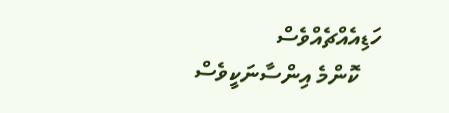ހަޑިއެއްޗެއްވެސް
    ކޮންމެ އިންސާނަކީވެސް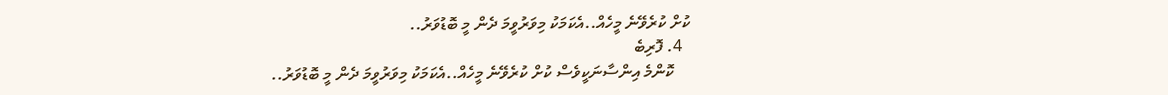ކުށް ކުރެވޭނެ މީހެއް..އެކަމަކު މިވަރުވީމަ ދެން މީ ބޮޑުވަރު..
  4. ފޮރިބެ
    ކޮންމެ އިންސާނަކީވެސް ކުށް ކުރެވޭނެ މީހެއް..އެކަމަކު މިވަރުވީމަ ދެން މީ ބޮޑުވަރު..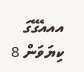އއއެގޭގަ ކިޔަވަން 8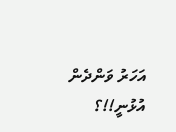އަހަރު ވަންދެން އުޅުނީ!!؟